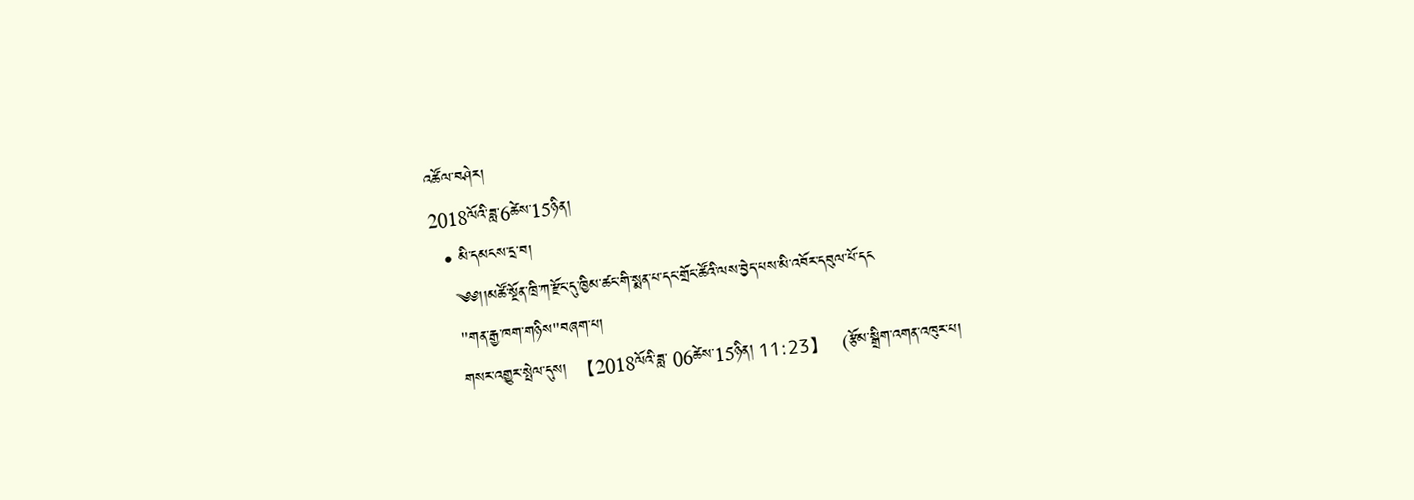འཚོལ་བཤེར།
2018ལོའི་ཟླ་6ཚེས་15ཉིན།
  • མི་དམངས་དྲ་བ།
    ༄༅།།མཚོ་སྔོན་ཁྲི་ཀ་རྫོང་དུ་ཁྱིམ་ཚང་གི་སྨན་པ་དང་གྲོང་ཚོའི་ལས་བྱེད་པས་མི་འབོར་དབུལ་པོ་དང
    "གན་རྒྱ་ཁག་གཉིས"བཞག་པ།
    གསར་འགྱུར་སྤེལ་དུས།  【2018ལོའི་ཟླ་ 06ཚེས་15ཉིན། 11:23】   (རྩོམ་སྒྲིག་འགན་འཁུར་པ།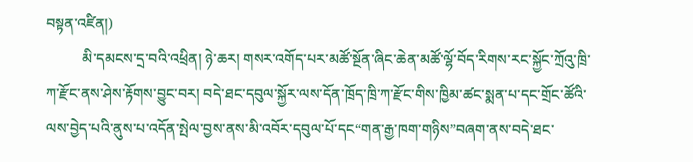བསྟན་འཛིན།)
          མི་དམངས་དྲ་བའི་འཕྲིན། ཉེ་ཆར། གསར་འགོད་པར་མཚོ་སྔོན་ཞིང་ཆེན་མཚོ་ལྷོ་བོད་རིགས་རང་སྐྱོང་ཀྲོའུ་ཁྲི་ཀ་རྫོང་ནས་ཤེས་རྟོགས་བྱུང་བར། བདེ་ཐང་དབུལ་སྐྱོར་ལས་དོན་ཁྲོད་ཁྲི་ཀ་རྫོང་གིས་ཁྱིམ་ཚང་སྨན་པ་དང་གྲོང་ཚོའི་ལས་བྱེད་པའི་ནུས་པ་འདོན་སྤེལ་བྱས་ནས་མི་འབོར་དབུལ་པོ་དང“གན་རྒྱ་ཁག་གཉིས”བཞག་ནས་བདེ་ཐང་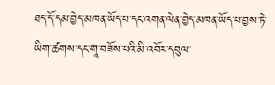ཐད་དོ་དམ་བྱེད་མཁན་ཡོད་པ་དང་འགན་ལེན་བྱེད་མཁན་ཡོད་པ་བྱས་ཏེ་ཡིག་ཚགས་དང་གཱ་བཟོས་པའི་མི་འབོར་དབུལ་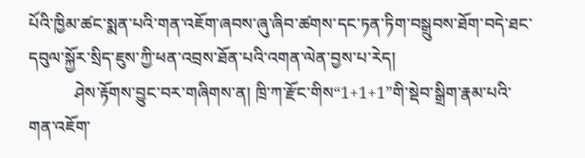པོའི་ཁྱིམ་ཚང་སྨན་པའི་གན་འཇོག་ཞབས་ཞུ་ཞིབ་ཚགས་དང་ཏན་ཏིག་བསྒྲུབས་ཐོག་བདེ་ཐང་དབུལ་སྐྱོར་སྲིད་ཇུས་ཀྱི་ཕན་འབྲས་ཐོན་པའི་འགན་ལེན་བྱས་པ་རེད།
           ཤེས་རྟོགས་བྱུང་བར་གཞིགས་ན། ཁྲི་ཀ་རྫོང་གིས“1+1+1”གི་སྡེབ་སྒྲིག་རྣམ་པའི་གན་འཇོག་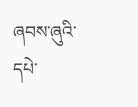ཞབས་ཞུའི་དཔེ་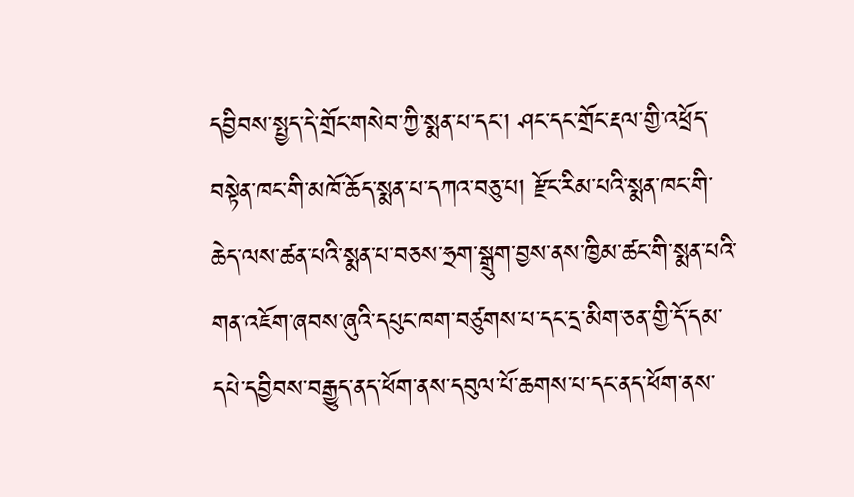དབྱིབས་སྤྱད་དེ་གྲོང་གསེབ་ཀྱི་སྨན་པ་དང་། ཤང་དང་གྲོང་རྡལ་གྱི་འཕྲོད་བསྟེན་ཁང་གི་མཁོ་ཆོད་སྨན་པ་དཀའ་བཅུ་པ། རྫོང་རིམ་པའི་སྨན་ཁང་གི་ཆེད་ལས་ཚན་པའི་སྨན་པ་བཅས་ཧྲག་སྒྲུག་བྱས་ནས་ཁྱིམ་ཚང་གི་སྨན་པའི་གན་འཇོག་ཞབས་ཞུའི་དཔུང་ཁག་བཙུགས་པ་དང་དྲ་མིག་ཅན་གྱི་དོ་དམ་དཔེ་དབྱིབས་བརྒྱུད་ནད་ཕོག་ནས་དབུལ་པོ་ཆགས་པ་དང་ནད་ཕོག་ནས་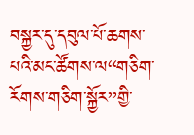བསྐྱར་དུ་དབུལ་པོ་ཆགས་པའི་མང་ཚོགས་ལ“གཅིག་རོགས་གཅིག་སྐྱོར”གྱི་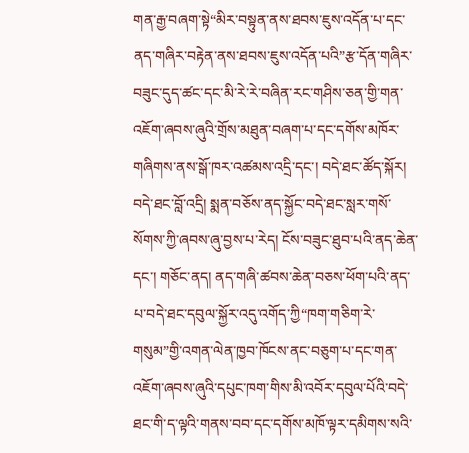གན་རྒྱ་བཞག་སྟེ“མིར་བསྟུན་ནས་ཐབས་ཇུས་འདོན་པ་དང་ནད་གཞིར་བརྟེན་ནས་ཐབས་ཇུས་འདོན་པའི”རྩ་དོན་གཞིར་བཟུང་དུད་ཚང་དང་མི་རེ་རེ་བཞིན་རང་གཤིས་ཅན་གྱི་གན་འཇོག་ཞབས་ཞུའི་གྲོས་མཐུན་བཞག་པ་དང་དགོས་མཁོར་གཞིགས་ནས་སྒོ་ཁར་འཚམས་འདྲི་དང་། བདེ་ཐང་ཚོད་སྐོར། བདེ་ཐང་བློ་འདྲི། སྨན་བཅོས་ནད་སྐྱོང་བདེ་ཐང་སླར་གསོ་སོགས་ཀྱི་ཞབས་ཞུ་བྱས་པ་རེད། ངོས་བཟུང་ཐུབ་པའི་ནད་ཆེན་དང་། གཅོང་ནད། ནད་གཞི་ཚབས་ཆེན་བཅས་ཕོག་པའི་ནད་པ་བདེ་ཐང་དབུལ་སྐྱོར་འདུ་འགོད་ཀྱི“ཁག་གཅིག་རེ་གསུམ”གྱི་འགན་ལེན་ཁྱབ་ཁོངས་ནང་བཅུག་པ་དང་གན་འཇོག་ཞབས་ཞུའི་དཔུང་ཁག་གིས་མི་འབོར་དབུལ་པོའི་བདེ་ཐང་གི་ད་ལྟའི་གནས་བབ་དང་དགོས་མཁོ་ལྟར་དམིགས་སའི་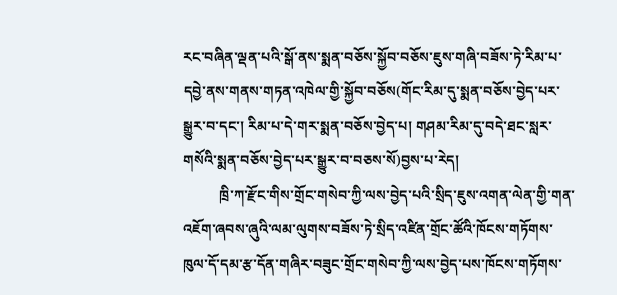རང་བཞིན་ལྡན་པའི་སྒོ་ནས་སྨན་བཅོས་སྐྱོབ་བཅོས་ཇུས་གཞི་བཟོས་ཏེ་རིམ་པ་དབྱེ་ནས་གནས་གཏན་འཁེལ་གྱི་སྐྱོབ་བཅོས(གོང་རིམ་དུ་སྨན་བཅོས་བྱེད་པར་སྒྱུར་བ་དང་། རིམ་པ་དེ་གར་སྨན་བཅོས་བྱེད་པ། གཤམ་རིམ་དུ་བདེ་ཐང་སླར་གསོའི་སྨན་བཅོས་བྱེད་པར་སྒྱུར་བ་བཅས་སོ)བྱས་པ་རེད།
          ཁྲི་ཀ་རྫོང་གིས་གྲོང་གསེབ་ཀྱི་ལས་བྱེད་པའི་སྲིད་ཇུས་འགན་ལེན་གྱི་གན་འཇོག་ཞབས་ཞུའི་ལམ་ལུགས་བཟོས་ཏེ་སྲིད་འཛིན་གྲོང་ཚོའི་ཁོངས་གཏོགས་ཁུལ་དོ་དམ་རྩ་དོན་གཞིར་བཟུང་གྲོང་གསེབ་ཀྱི་ལས་བྱེད་པས་ཁོངས་གཏོགས་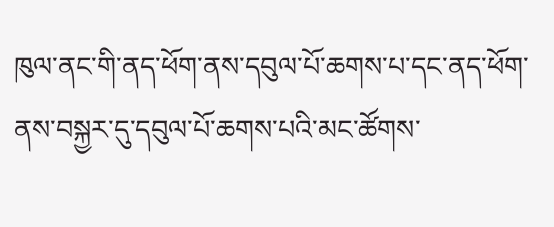ཁུལ་ནང་གི་ནད་ཕོག་ནས་དབུལ་པོ་ཆགས་པ་དང་ནད་ཕོག་ནས་བསྐྱར་དུ་དབུལ་པོ་ཆགས་པའི་མང་ཚོགས་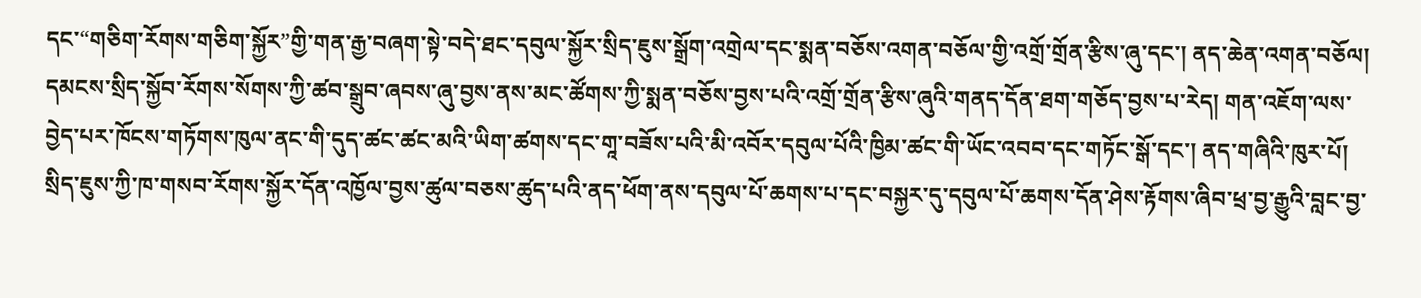དང་“གཅིག་རོགས་གཅིག་སྐྱོར”གྱི་གན་རྒྱ་བཞག་སྟེ་བདེ་ཐང་དབུལ་སྐྱོར་སྲིད་ཇུས་སྒྲོག་འགྲེལ་དང་སྨན་བཅོས་འགན་བཅོལ་གྱི་འགྲོ་གྲོན་རྩིས་ཞུ་དང་། ནད་ཆེན་འགན་བཅོལ། དམངས་སྲིད་སྐྱོབ་རོགས་སོགས་ཀྱི་ཚབ་སྒྲུབ་ཞབས་ཞུ་བྱས་ནས་མང་ཚོགས་ཀྱི་སྨན་བཅོས་བྱས་པའི་འགྲོ་གྲོན་རྩིས་ཞུའི་གནད་དོན་ཐག་གཅོད་བྱས་པ་རེད། གན་འཇོག་ལས་བྱེད་པར་ཁོངས་གཏོགས་ཁུལ་ནང་གི་དུད་ཚང་ཚང་མའི་ཡིག་ཚགས་དང་གཱ་བཟོས་པའི་མི་འབོར་དབུལ་པོའི་ཁྱིམ་ཚང་གི་ཡོང་འབབ་དང་གཏོང་སྒོ་དང་། ནད་གཞིའི་ཁུར་པོ། སྲིད་ཇུས་ཀྱི་ཁ་གསབ་རོགས་སྐྱོར་དོན་འཁྱོལ་བྱས་ཚུལ་བཅས་ཚུད་པའི་ནད་ཕོག་ནས་དབུལ་པོ་ཆགས་པ་དང་བསྐྱར་དུ་དབུལ་པོ་ཆགས་དོན་ཤེས་རྟོགས་ཞིབ་ཕྲ་བྱ་རྒྱུའི་བླང་བྱ་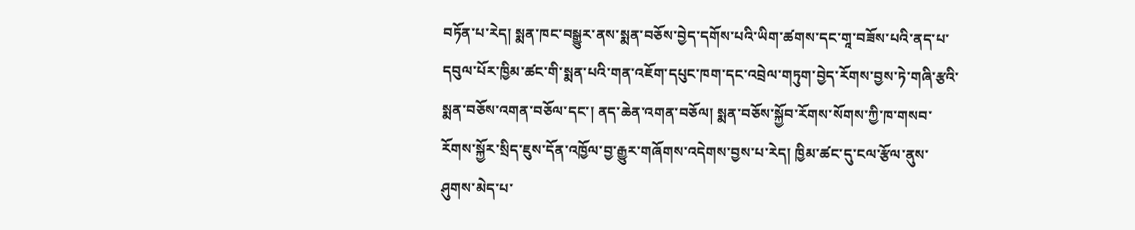བཏོན་པ་རེད། སྨན་ཁང་བསྒྱུར་ནས་སྨན་བཅོས་བྱེད་དགོས་པའི་ཡིག་ཚགས་དང་གཱ་བཟོས་པའི་ནད་པ་དབུལ་པོར་ཁྱིམ་ཚང་གི་སྨན་པའི་གན་འཇོག་དཔུང་ཁག་དང་འབྲེལ་གཏུག་བྱེད་རོགས་བྱས་ཏེ་གཞི་རྩའི་སྨན་བཅོས་འགན་བཅོལ་དང་། ནད་ཆེན་འགན་བཅོལ། སྨན་བཅོས་སྐྱོབ་རོགས་སོགས་ཀྱི་ཁ་གསབ་རོགས་སྐྱོར་སྲིད་ཇུས་དོན་འཁྱོལ་བྱ་རྒྱུར་གཞོགས་འདེགས་བྱས་པ་རེད། ཁྱིམ་ཚང་དུ་ངལ་རྩོལ་ནུས་ཤུགས་མེད་པ་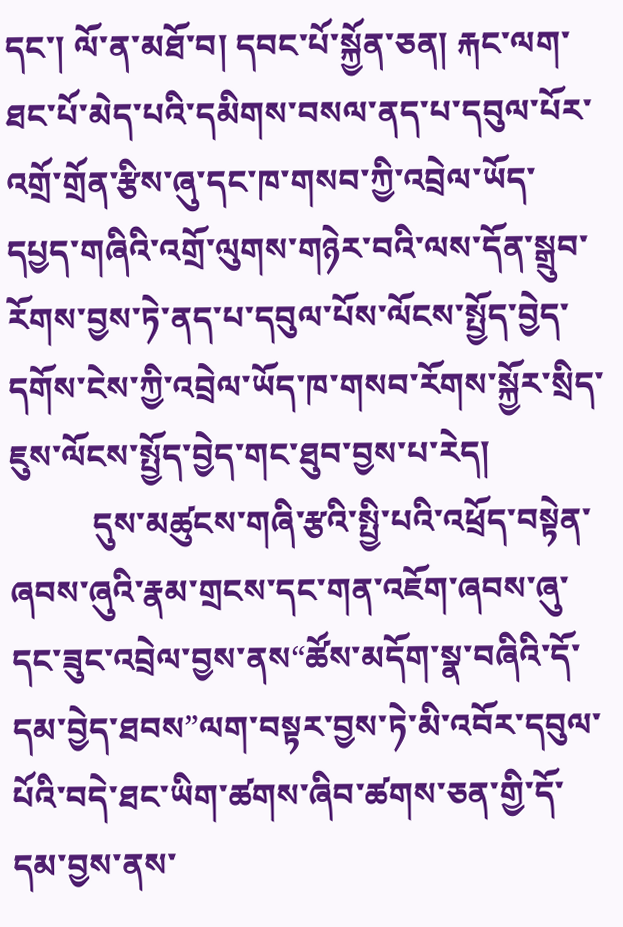དང་། ལོ་ན་མཐོ་བ། དབང་པོ་སྐྱོན་ཅན། རྐང་ལག་ཐང་པོ་མེད་པའི་དམིགས་བསལ་ནད་པ་དབུལ་པོར་འགྲོ་གྲོན་རྩིས་ཞུ་དང་ཁ་གསབ་ཀྱི་འབྲེལ་ཡོད་དཔྱད་གཞིའི་འགྲོ་ལུགས་གཉེར་བའི་ལས་དོན་སྒྲུབ་རོགས་བྱས་ཏེ་ནད་པ་དབུལ་པོས་ལོངས་སྤྱོད་བྱེད་དགོས་ངེས་ཀྱི་འབྲེལ་ཡོད་ཁ་གསབ་རོགས་སྐྱོར་སྲིད་ཇུས་ལོངས་སྤྱོད་བྱེད་གང་ཐུབ་བྱས་པ་རེད།
          དུས་མཚུངས་གཞི་རྩའི་སྤྱི་པའི་འཕྲོད་བསྟེན་ཞབས་ཞུའི་རྣམ་གྲངས་དང་གན་འཇོག་ཞབས་ཞུ་དང་ཟུང་འབྲེལ་བྱས་ནས“ཚོས་མདོག་སྣ་བཞིའི་དོ་དམ་བྱེད་ཐབས”ལག་བསྟར་བྱས་ཏེ་མི་འབོར་དབུལ་པོའི་བདེ་ཐང་ཡིག་ཚགས་ཞིབ་ཚགས་ཅན་གྱི་དོ་དམ་བྱས་ནས་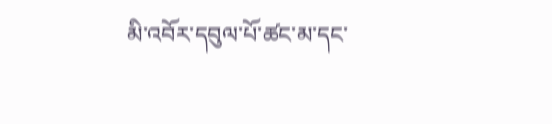མི་འབོར་དབུལ་པོ་ཚང་མ་དང་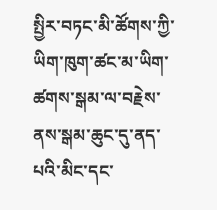སྤྱིར་བཏང་མི་ཚོགས་ཀྱི་ཡིག་ཁུག་ཚང་མ་ཡིག་ཚགས་སྒམ་ལ་བརྗེས་ནས་སྒམ་ཆུང་དུ་ནད་པའི་མིང་དང་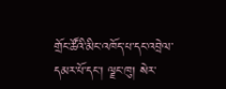གྲོང་ཚོའི་མིང་འཁོད་པ་དང་འབྲེལ་དམར་པོ་དང་། ལྗང་ཁུ། སེར་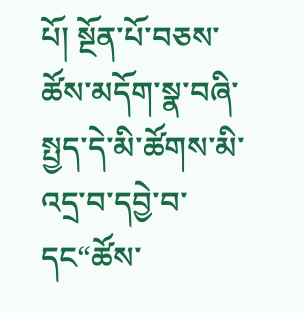པོ། སྔོན་པོ་བཅས་ཚོས་མདོག་སྣ་བཞི་སྤྱད་དེ་མི་ཚོགས་མི་འདྲ་བ་དབྱེ་བ་དང“ཚོས་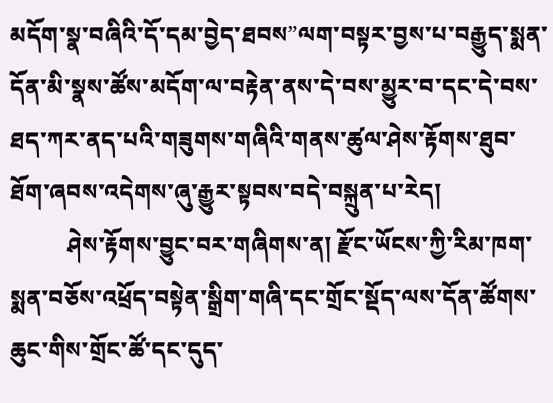མདོག་སྣ་བཞིའི་དོ་དམ་བྱེད་ཐབས”ལག་བསྟར་བྱས་པ་བརྒྱུད་སྨན་དོན་མི་སྣས་ཚོས་མདོག་ལ་བརྟེན་ནས་དེ་བས་མྱུར་བ་དང་དེ་བས་ཐད་ཀར་ནད་པའི་གཟུགས་གཞིའི་གནས་ཚུལ་ཤེས་རྟོགས་ཐུབ་ཐོག་ཞབས་འདེགས་ཞུ་རྒྱུར་སྟབས་བདེ་བསྐྲུན་པ་རེད།
          ཤེས་རྟོགས་བྱུང་བར་གཞིགས་ན། རྫོང་ཡོངས་ཀྱི་རིམ་ཁག་སྨན་བཅོས་འཕྲོད་བསྟེན་སྒྲིག་གཞི་དང་གྲོང་སྡོད་ལས་དོན་ཚོགས་ཆུང་གིས་གྲོང་ཚོ་དང་དུད་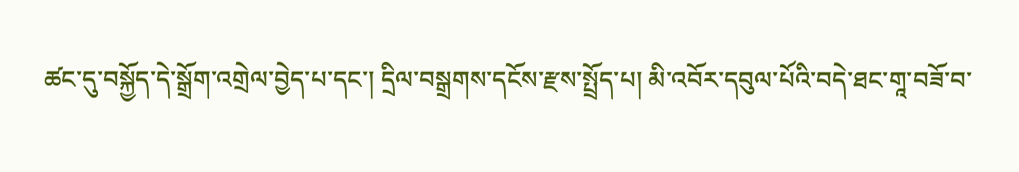ཚང་དུ་བསྐྱོད་དེ་སྒྲོག་འགྲེལ་བྱེད་པ་དང་། དྲིལ་བསྒྲགས་དངོས་རྫས་སྤྲོད་པ། མི་འབོར་དབུལ་པོའི་བདེ་ཐང་གཱ་བཟོ་བ་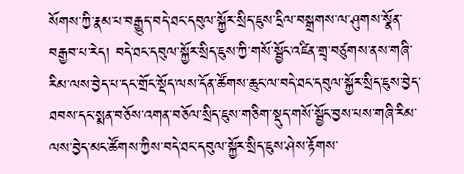སོགས་ཀྱི་རྣམ་པ་བརྒྱུད་བདེ་ཐང་དབུལ་སྐྱོར་སྲིད་ཇུས་དྲིལ་བསྒྲགས་ལ་ཤུགས་སྣོན་བརྒྱབ་པ་རེད། བདེ་ཐང་དབུལ་སྐྱོར་སྲིད་ཇུས་ཀྱི་གསོ་སྦྱོང་འཛིན་གྲྭ་བཙུགས་ནས་གཞི་རིམ་ལས་བྱེད་པ་དང་གྲོང་སྡོད་ལས་དོན་ཚོགས་ཆུང་ལ་བདེ་ཐང་དབུལ་སྐྱོར་སྲིད་ཇུས་བྱེད་ཐབས་དང་སྨན་བཅོས་འགན་བཅོལ་སྲིད་ཇུས་གཅིག་སྡུད་གསོ་སྦྱོང་བྱས་པས་གཞི་རིམ་ལས་བྱེད་མང་ཚོགས་ཀྱིས་བདེ་ཐང་དབུལ་སྐྱོར་སྲིད་ཇུས་ཤེས་རྟོགས་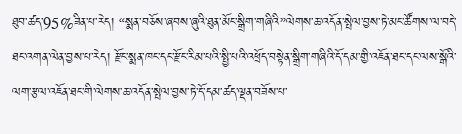ཐུབ་ཚད་95%ཟིན་པ་རེད། “སྨན་བཅོས་ཞབས་ཞུའི་ཐུན་མོང་སྒྲིག་གཞིའི”ལེགས་ཆ་འདོན་སྤེལ་བྱས་ཏེ་མང་ཚོགས་ལ་བདེ་ཐང་འགན་ལེན་བྱས་པ་རེད། རྫོང་སྨན་ཁང་དང་རྫོང་རིམ་པའི་སྤྱི་པའི་འཕྲོད་བསྟེན་སྒྲིག་གཞིའི་དོ་དམ་གྱི་འཇོན་ཐང་དང་ལས་སྒོའི་ལག་རྩལ་འཇོན་ཐང་གི་ལེགས་ཆ་འདོན་སྤེལ་བྱས་ཏེ་དོ་དམ་ཚད་ལྡན་བཟོས་པ་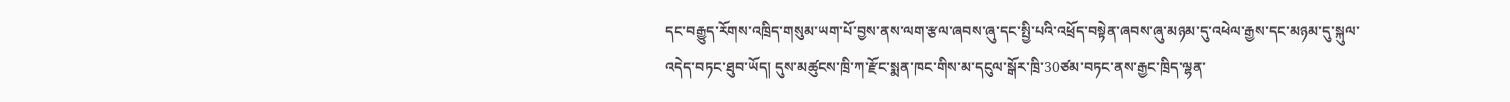དང་བརྒྱུད་རོགས་འཁྲིད་གསུམ་ཡག་པོ་བྱས་ནས་ལག་རྩལ་ཞབས་ཞུ་དང་སྤྱི་པའི་འཕྲོད་བསྟེན་ཞབས་ཞུ་མཉམ་དུ་འཕེལ་རྒྱས་དང་མཉམ་དུ་སྐུལ་འདེད་བཏང་ཐུབ་ཡོད། དུས་མཚུངས་ཁྲི་ཀ་རྫོང་སྨན་ཁང་གིས་མ་དངུལ་སྒོར་ཁྲི་30ཙམ་བཏང་ནས་རྒྱང་ཁྲིད་ལྷན་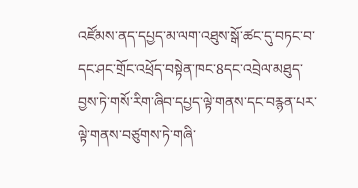འཛོམས་ནད་དཔྱད་མ་ལག་འཐུས་སྒོ་ཚང་དུ་བཏང་བ་དང་ཤང་གྲོང་འཕྲོད་བསྟེན་ཁང་8དང་འབྲེལ་མཐུད་བྱས་ཏེ་གསོ་རིག་ཞིབ་དཔྱད་ལྟེ་གནས་དང་བརྙན་པར་ལྟེ་གནས་བཙུགས་ཏེ་གཞི་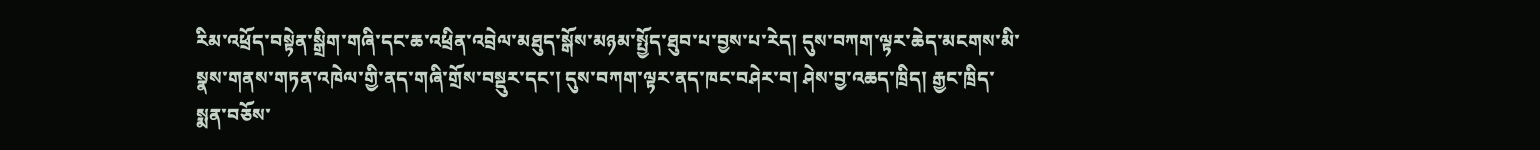རིམ་འཕྲོད་བསྟེན་སྒྲིག་གཞི་དང་ཆ་འཕྲིན་འབྲེལ་མཐུད་སྒོས་མཉམ་སྤྱོད་ཐུབ་པ་བྱས་པ་རེད། དུས་བཀག་ལྟར་ཆེད་མངགས་མི་སྣས་གནས་གཏན་འཁེལ་གྱི་ནད་གཞི་གྲོས་བསྡུར་དང་། དུས་བཀག་ལྟར་ནད་ཁང་བཤེར་བ། ཤེས་བྱ་འཆད་ཁྲིད། རྒྱང་ཁྲིད་སྨན་བཅོས་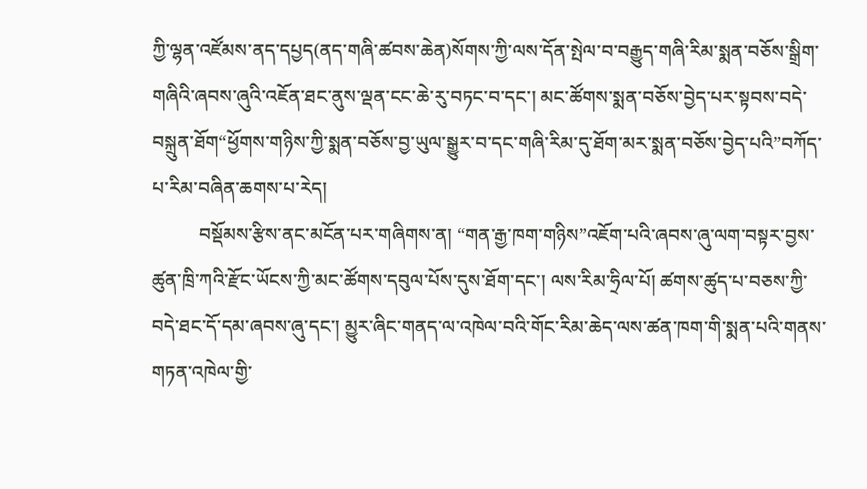ཀྱི་ལྷན་འཛོམས་ནད་དཔྱད(ནད་གཞི་ཚབས་ཆེན)སོགས་ཀྱི་ལས་དོན་སྤེལ་བ་བརྒྱུད་གཞི་རིམ་སྨན་བཅོས་སྒྲིག་གཞིའི་ཞབས་ཞུའི་འཇོན་ཐང་ནུས་ལྡན་ངང་ཆེ་རུ་བཏང་བ་དང་། མང་ཚོགས་སྨན་བཅོས་བྱེད་པར་སྟབས་བདེ་བསྐྲུན་ཐོག“ཕྱོགས་གཉིས་ཀྱི་སྨན་བཅོས་བྱ་ཡུལ་སྒྱུར་བ་དང་གཞི་རིམ་དུ་ཐོག་མར་སྨན་བཅོས་བྱེད་པའི”བཀོད་པ་རིམ་བཞིན་ཆགས་པ་རེད།
          བསྡོམས་རྩིས་ནང་མངོན་པར་གཞིགས་ན། “གན་རྒྱ་ཁག་གཉིས”འཇོག་པའི་ཞབས་ཞུ་ལག་བསྟར་བྱས་ཚུན་ཁྲི་ཀའི་རྫོང་ཡོངས་ཀྱི་མང་ཚོགས་དབུལ་པོས་དུས་ཐོག་དང་། ལས་རིམ་ཧྲིལ་པོ། ཚགས་ཚུད་པ་བཅས་ཀྱི་བདེ་ཐང་དོ་དམ་ཞབས་ཞུ་དང་། མྱུར་ཞིང་གནད་ལ་འཁེལ་བའི་གོང་རིམ་ཆེད་ལས་ཚན་ཁག་གི་སྨན་པའི་གནས་གཏན་འཁེལ་གྱི་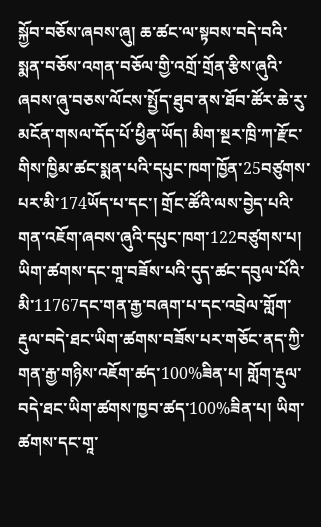སྐྱོབ་བཅོས་ཞབས་ཞུ། ཆ་ཚང་ལ་སྟབས་བདེ་བའི་སྨན་བཅོས་འགན་བཅོལ་གྱི་འགྲོ་གྲོན་རྩིས་ཞུའི་ཞབས་ཞུ་བཅས་ལོངས་སྤྱོད་ཐུབ་ནས་ཐོབ་ཚོར་ཆེ་རུ་མངོན་གསལ་དོད་པོ་ཕྱིན་ཡོད། མིག་སྔར་ཁྲི་ཀ་རྫོང་གིས་ཁྱིམ་ཚང་སྨན་པའི་དཔུང་ཁག་ཁྱོན་25བཙུགས་པར་མི་174ཡོད་པ་དང་། གྲོང་ཚོའི་ལས་བྱེད་པའི་གན་འཇོག་ཞབས་ཞུའི་དཔུང་ཁག་122བཙུགས་པ། ཡིག་ཚགས་དང་གཱ་བཟོས་པའི་དུད་ཚང་དབུལ་པོའི་མི་11767དང་གན་རྒྱ་བཞག་པ་དང་འབྲེལ་གློག་རྡུལ་བདེ་ཐང་ཡིག་ཚགས་བཟོས་པར་གཅོང་ནད་ཀྱི་གན་རྒྱ་གཉིས་འཇོག་ཚད་100%ཟིན་པ། གློག་རྡུལ་བདེ་ཐང་ཡིག་ཚགས་ཁྱབ་ཚད་100%ཟིན་པ། ཡིག་ཚགས་དང་གཱ་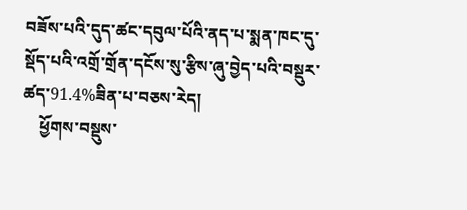བཟོས་པའི་དུད་ཚང་དབུལ་པོའི་ནད་པ་སྨན་ཁང་དུ་སྡོད་པའི་འགྲོ་གྲོན་དངོས་སུ་རྩིས་ཞུ་བྱེད་པའི་བསྡུར་ཚད་91.4%ཟིན་པ་བཅས་རེད།
    ཕྱོགས་བསྡུས་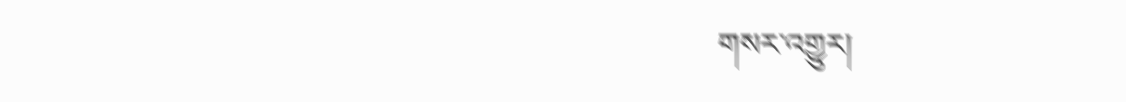གསར་འགྱུར།